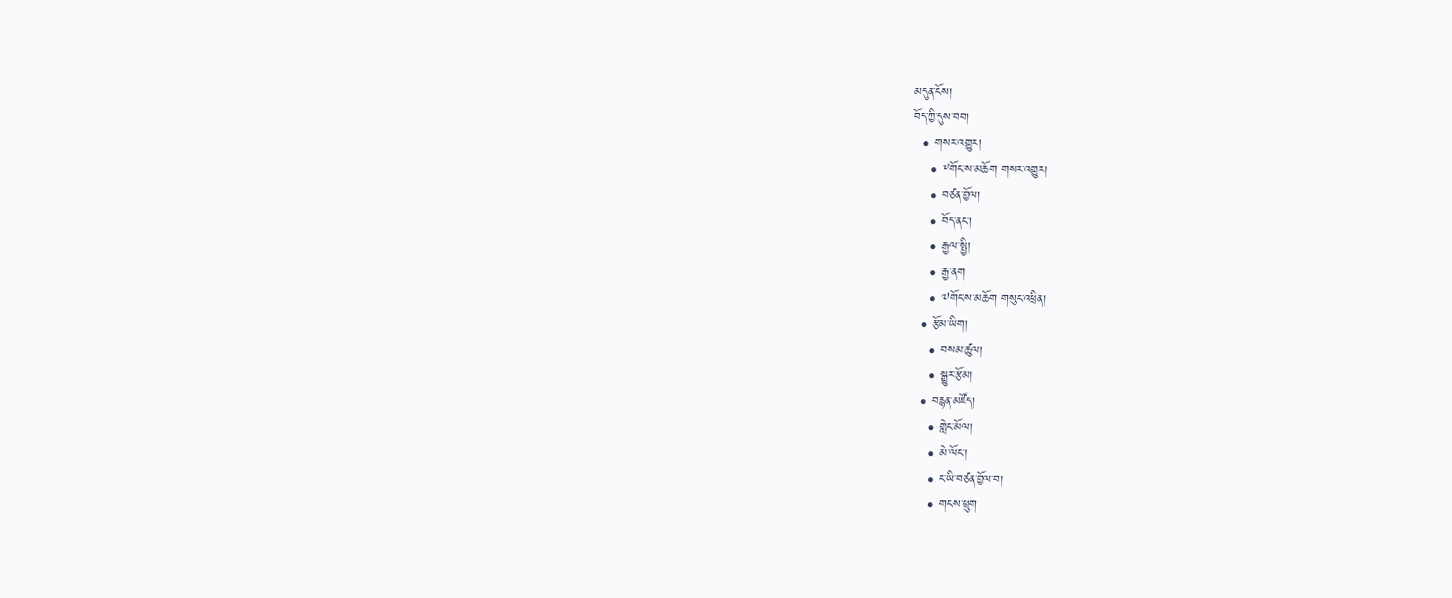མདུན་ངོས།
བོད་ཀྱི་དུས་བབ།
  • གསར་འགྱུར།
    • ༸གོང་ས་མཆོག གསར་འགྱུར།
    • བཙན་བྱོལ།
    • བོད་ནང་།
    • རྒྱལ་སྤྱི།
    • རྒྱ་ནག
    • ༧གོང་ས་མཆོག གསུང་འཕྲིན།
  • རྩོམ་ཡིག།
    • བསམ་ཚུལ།
    • སྒྱུར་རྩོམ།
  • བརྙན་མཛོད།
    • གླེང་མོལ།
    • མེ་ལོང་།
    • ང་ཡི་བཙན་བྱོལ་བ།
    • གངས་ཕྲུག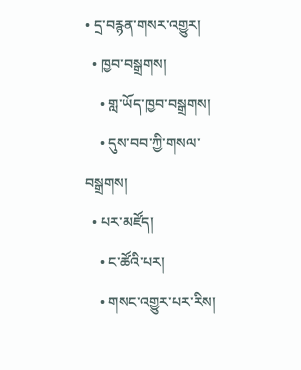• དྲ་བརྙན་གསར་འགྱུར།
  • ཁྱབ་བསྒྲགས།
    • གླ་ཡོད་ཁྱབ་བསྒྲགས།
    • དུས་བབ་ཀྱི་གསལ་བསྒྲགས།
  • པར་མཛོད།
    • ང་ཚོའི་པར།
    • གསང་འགྱུར་པར་རིས།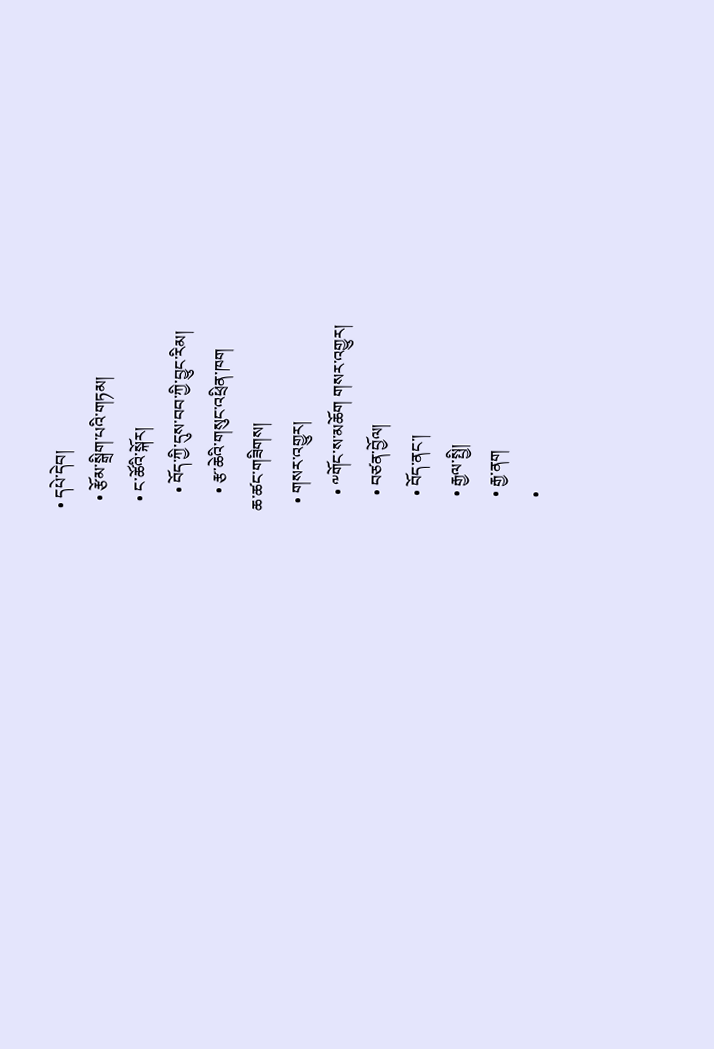• དཔེ་དེབ།
  • རྩོམ་སྒྲིག་པའི་གཏམ།
  • ང་ཚོའི་སྐོར།
    • བོད་ཀྱི་དུས་བབ་ཀྱི་བྱུང་རིམ།
    • རྩ་ཆེའི་གསུང་འཕྲིན་ཁག
ཆ་ཚང་གཟིགས།
  • གསར་འགྱུར།
    • ༸གོང་ས་མཆོག གསར་འགྱུར།
    • བཙན་བྱོལ།
    • བོད་ནང་།
    • རྒྱལ་སྤྱི།
    • རྒྱ་ནག
    •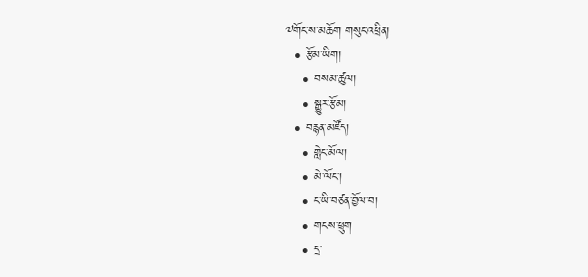༧གོང་ས་མཆོག གསུང་འཕྲིན།
  • རྩོམ་ཡིག།
    • བསམ་ཚུལ།
    • སྒྱུར་རྩོམ།
  • བརྙན་མཛོད།
    • གླེང་མོལ།
    • མེ་ལོང་།
    • ང་ཡི་བཙན་བྱོལ་བ།
    • གངས་ཕྲུག
    • དྲ་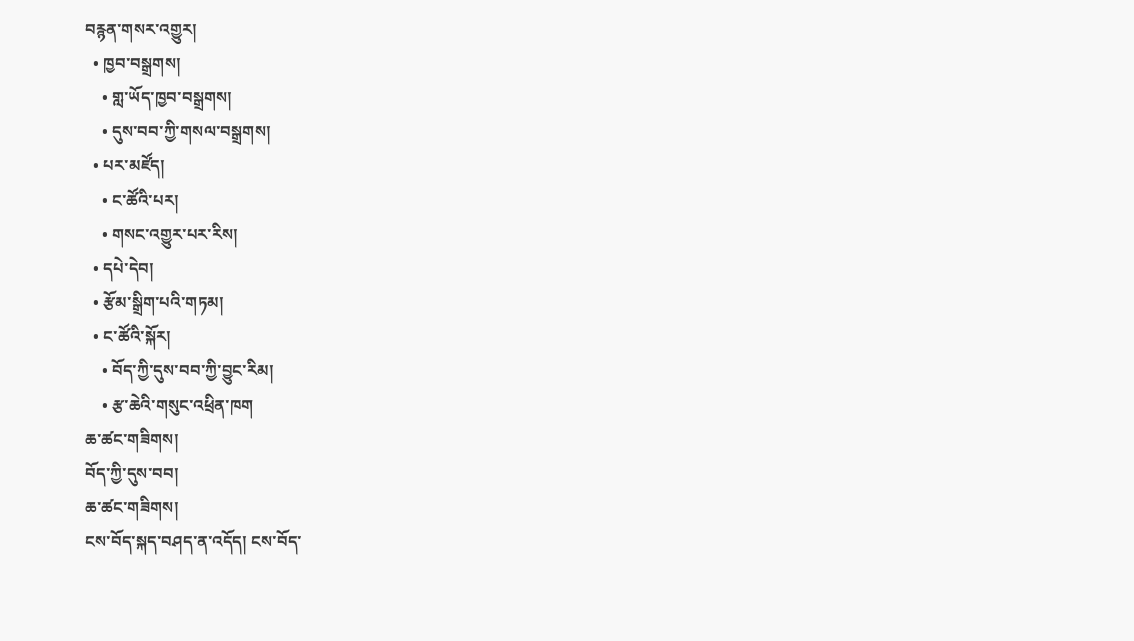བརྙན་གསར་འགྱུར།
  • ཁྱབ་བསྒྲགས།
    • གླ་ཡོད་ཁྱབ་བསྒྲགས།
    • དུས་བབ་ཀྱི་གསལ་བསྒྲགས།
  • པར་མཛོད།
    • ང་ཚོའི་པར།
    • གསང་འགྱུར་པར་རིས།
  • དཔེ་དེབ།
  • རྩོམ་སྒྲིག་པའི་གཏམ།
  • ང་ཚོའི་སྐོར།
    • བོད་ཀྱི་དུས་བབ་ཀྱི་བྱུང་རིམ།
    • རྩ་ཆེའི་གསུང་འཕྲིན་ཁག
ཆ་ཚང་གཟིགས།
བོད་ཀྱི་དུས་བབ།
ཆ་ཚང་གཟིགས།
ངས་བོད་སྐད་བཤད་ན་འདོད། ངས་བོད་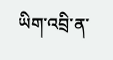ཡིག་འབྲི་ན་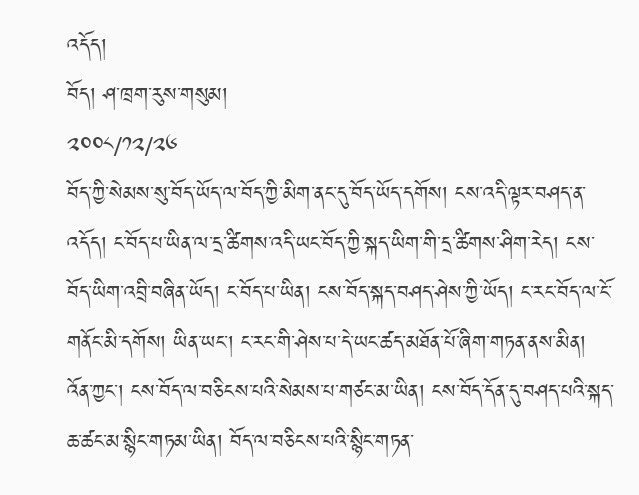འདོད།
བོད། ཤ་ཁྲག་རུས་གསུམ།
༢༠༠༨/༡༢/༢༦
བོད་ཀྱི་སེམས་སུ་བོད་ཡོད་ལ་བོད་ཀྱི་མིག་ནང་དུ་བོད་ཡོད་དགོས། ངས་འདི་ལྟར་བཤད་ན་འདོད། ང་བོད་པ་ཡིན་ལ་དྲ་ཚིགས་འདི་ཡང་བོད་ཀྱི་སྐད་ཡིག་གི་དྲ་ཚིགས་ཤིག་རེད། ངས་བོད་ཡིག་འབྲི་བཞིན་ཡོད། ང་བོད་པ་ཡིན། ངས་བོད་སྐད་བཤད་ཤེས་ཀྱི་ཡོད། ང་རང་བོད་ལ་ངོ་གནོང་མི་དགོས། ཡིན་ཡང་། ང་རང་གི་ཤེས་པ་དེ་ཡང་ཚད་མཐོན་པོ་ཞིག་གཏན་ནས་མིན། འོན་ཀྱང་། ངས་བོད་ལ་བཅིངས་པའི་སེམས་པ་གཙང་མ་ཡིན། ངས་བོད་དོན་དུ་བཤད་པའི་སྐད་ཆ་ཚང་མ་སྙིང་གཏམ་ཡིན། བོད་ལ་བཅིངས་པའི་སྙིང་གཏན་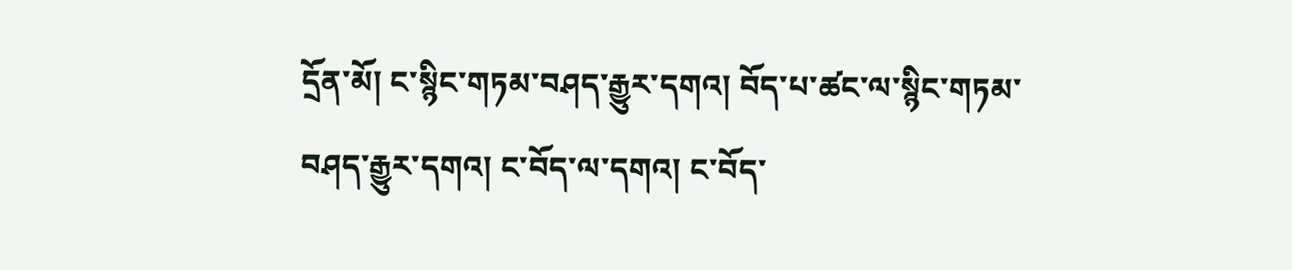དྲོན་མོ། ང་སྙིང་གཏམ་བཤད་རྒྱུར་དགའ། བོད་པ་ཚང་ལ་སྙིང་གཏམ་བཤད་རྒྱུར་དགའ། ང་བོད་ལ་དགའ། ང་བོད་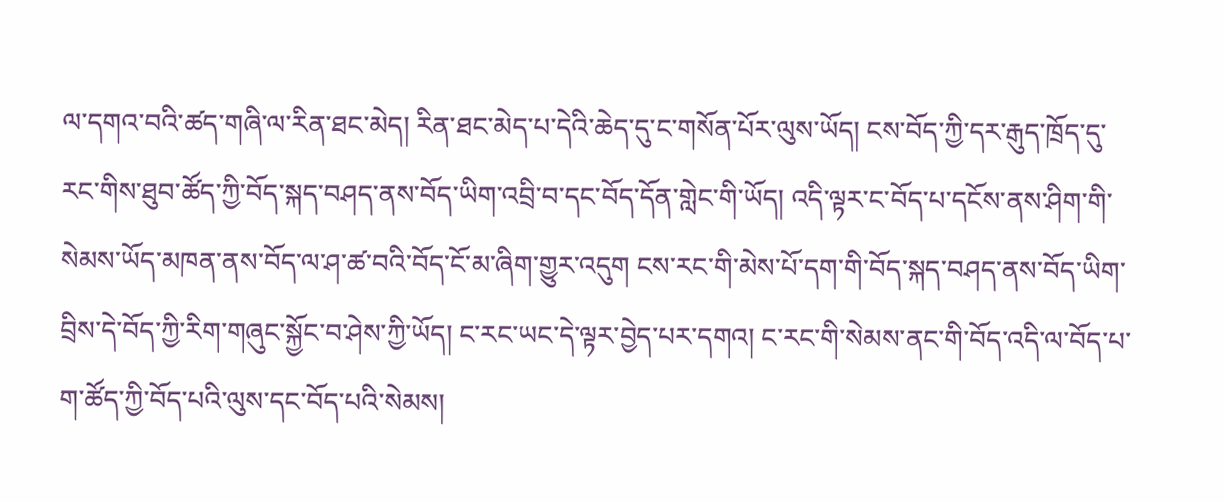ལ་དགའ་བའི་ཚད་གཞི་ལ་རིན་ཐང་མེད། རིན་ཐང་མེད་པ་དེའི་ཆེད་དུ་ང་གསོན་པོར་ལུས་ཡོད། ངས་བོད་ཀྱི་དར་རྒུད་ཁྲོད་དུ་རང་གིས་ཐུབ་ཚོད་ཀྱི་བོད་སྐད་བཤད་ནས་བོད་ཡིག་འབྲི་བ་དང་བོད་དོན་གླེང་གི་ཡོད། འདི་ལྟར་ང་བོད་པ་དངོས་ནས་ཤིག་གི་སེམས་ཡོད་མཁན་ནས་བོད་ལ་ཤ་ཚ་བའི་བོད་ངོ་མ་ཞིག་གྱུར་འདུག ངས་རང་གི་མེས་པོ་དག་གི་བོད་སྐད་བཤད་ནས་བོད་ཡིག་བྲིས་དེ་བོད་ཀྱི་རིག་གཞུང་སྐྱོང་བ་ཤེས་ཀྱི་ཡོད། ང་རང་ཡང་དེ་ལྟར་བྱེད་པར་དགའ། ང་རང་གི་སེམས་ནང་གི་བོད་འདི་ལ་བོད་པ་ག་ཚོད་ཀྱི་བོད་པའི་ལུས་དང་བོད་པའི་སེམས།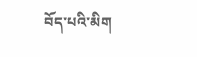བོད་པའི་མིག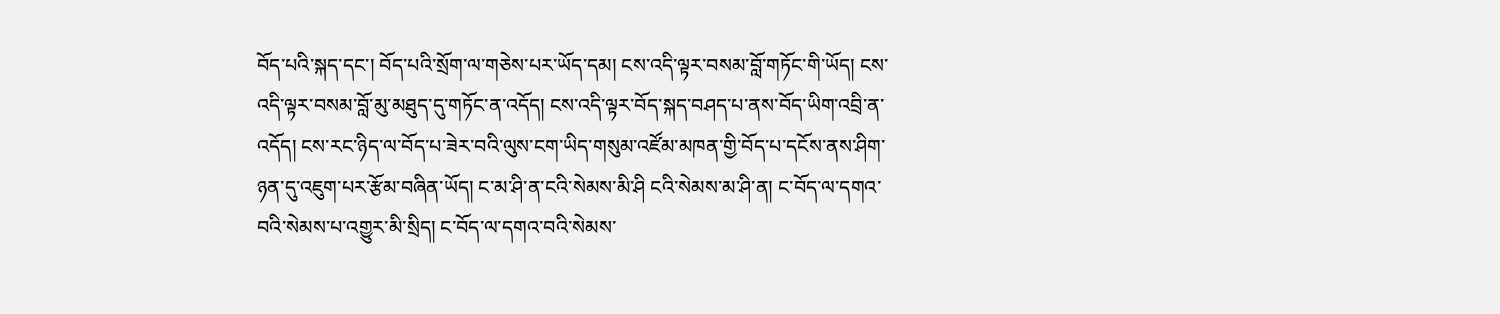བོད་པའི་སྐད་དང་། བོད་པའི་སྲོག་ལ་གཅེས་པར་ཡོད་དམ། ངས་འདི་ལྟར་བསམ་བློ་གཏོང་གི་ཡོད། ངས་འདི་ལྟར་བསམ་བློ་མུ་མཐུད་དུ་གཏོང་ན་འདོད། ངས་འདི་ལྟར་བོད་སྐད་བཤད་པ་ནས་བོད་ཡིག་འབྲི་ན་འདོད། ངས་རང་ཉིད་ལ་བོད་པ་ཟེར་བའི་ལུས་ངག་ཡིད་གསུམ་འཛོམ་མཁན་གྱི་བོད་པ་དངོས་ནས་ཤིག་ཉན་དུ་འཇུག་པར་རྩོམ་བཞིན་ཡོད། ང་མ་ཤི་ན་ངའི་སེམས་མི་ཤི ངའི་སེམས་མ་ཤི་ན། ང་བོད་ལ་དགའ་བའི་སེམས་པ་འགྱུར་མི་སྲིད། ང་བོད་ལ་དགའ་བའི་སེམས་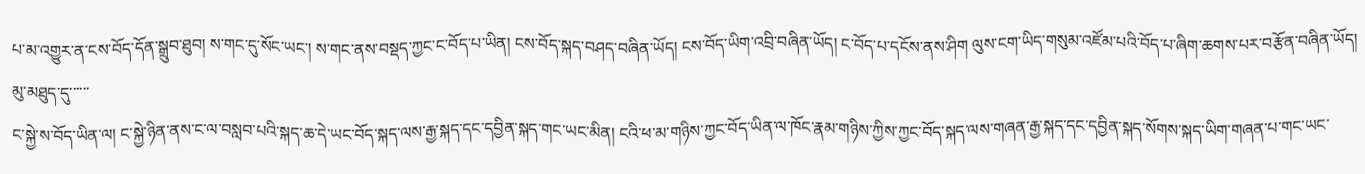པ་མ་འགྱུར་ན་ངས་བོད་དོན་སྒྲུབ་ཐུབ། ས་གང་དུ་སོང་ཡང་། ས་གང་ནས་བསྡད་ཀྱང་ང་བོད་པ་ཡིན། ངས་བོད་སྐད་བཤད་བཞིན་ཡོད། ངས་བོད་ཡིག་འབྲི་བཞིན་ཡོད། ང་བོད་པ་དངོས་ནས་ཤིག ལུས་ངག་ཡིད་གསུམ་འཛོམ་པའི་བོད་པ་ཞིག་ཆགས་པར་བརྩོན་བཞིན་ཡོད། མུ་མཐུད་དུ་་་་་་
ང་སྐྱེ་ས་བོད་ཡིན་ལ། ང་སྐྱེ་ཉིན་ནས་ང་ལ་བསླབ་པའི་སྐད་ཆ་དེ་ཡང་བོད་སྐད་ལས་རྒྱ་སྐད་དང་དབྱིན་སྐད་གང་ཡང་མིན། ངའི་ཕ་མ་གཉིས་ཀྱང་བོད་ཡིན་ལ་ཁོང་རྣམ་གཉིས་ཀྱིས་ཀྱང་བོད་སྐད་ལས་གཞན་རྒྱ་སྐད་དང་དབྱིན་སྐད་སོགས་སྐད་ཡིག་གཞན་པ་གང་ཡང་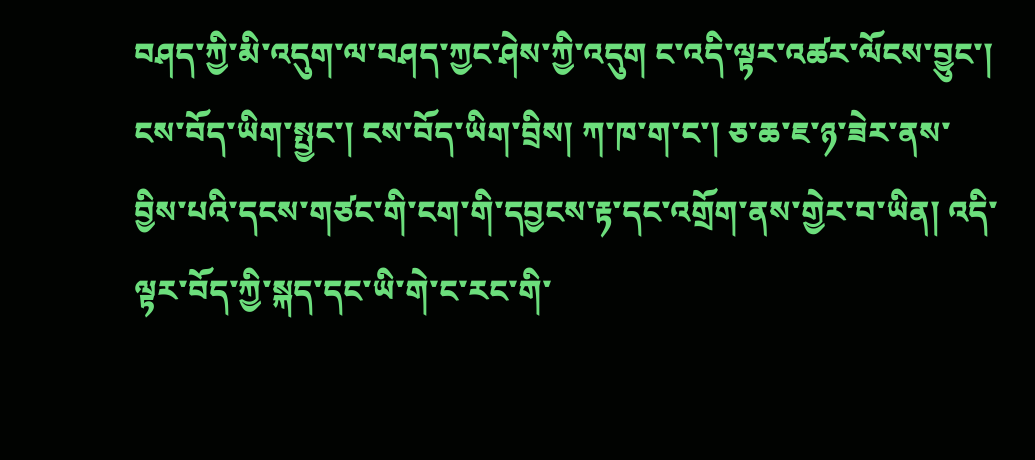བཤད་ཀྱི་མི་འདུག་ལ་བཤད་ཀྱང་ཤེས་ཀྱི་འདུག ང་འདི་ལྟར་འཚར་ལོངས་བྱུང་། ངས་བོད་ཡིག་སྤྱང་། ངས་བོད་ཡིག་བྲིས། ཀ་ཁ་ག་ང་། ཅ་ཆ་ཇ་ཉ་ཟེར་ནས་བྱིས་པའི་དངས་གཙང་གི་ངག་གི་དབྱངས་རྟ་དང་འགྲོག་ནས་གྱེར་བ་ཡིན། འདི་ལྟར་བོད་ཀྱི་སྐད་དང་ཡི་གེ་ང་རང་གི་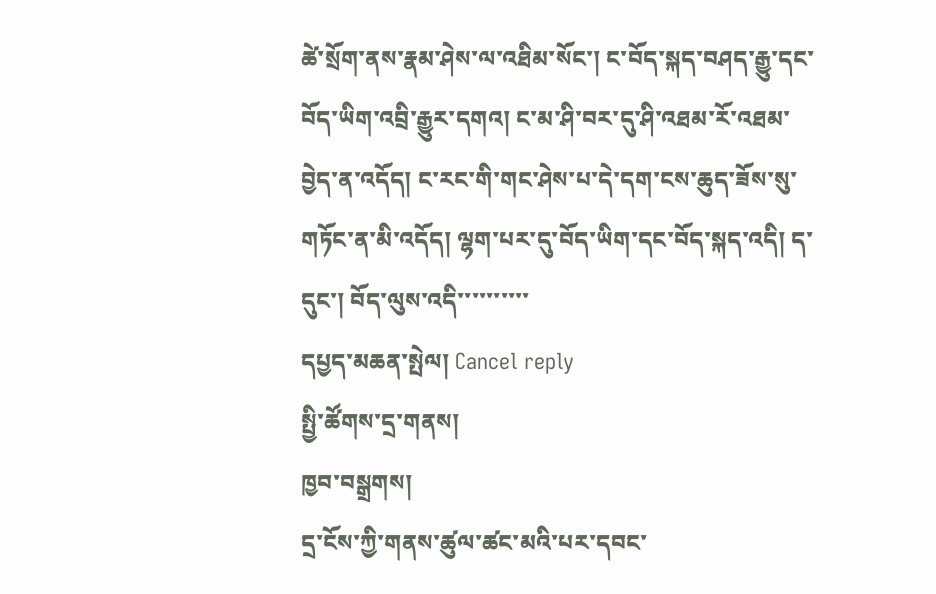ཚེ་སྲོག་ནས་རྣམ་ཤེས་ལ་འཐིམ་སོང་། ང་བོད་སྐད་བཤད་རྒྱུ་དང་བོད་ཡིག་འབྲི་རྒྱུར་དགའ། ང་མ་ཤི་བར་དུ་ཤི་འཐམ་རོ་འཐམ་བྱེད་ན་འདོད། ང་རང་གི་གང་ཤེས་པ་དེ་དག་ངས་ཆུད་ཟོས་སུ་གཏོང་ན་མི་འདོད། ལྷག་པར་དུ་བོད་ཡིག་དང་བོད་སྐད་འདི། ད་དུང་། བོད་ལུས་འདི་་་་་་་་་་
དཔྱད་མཆན་སྤེལ། Cancel reply
སྤྱི་ཚོགས་དྲ་གནས།
ཁྱབ་བསྒྲགས།
དྲ་ངོས་ཀྱི་གནས་ཚུལ་ཚང་མའི་པར་དབང་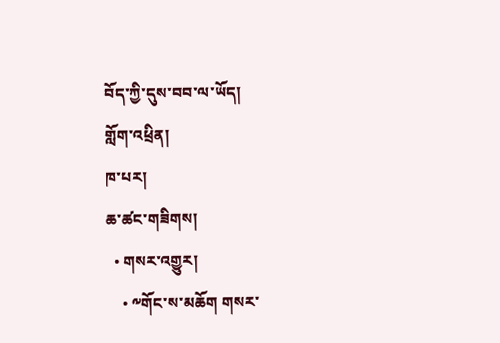བོད་ཀྱི་དུས་བབ་ལ་ཡོད།
གློག་འཕྲིན།
ཁ་པར།
ཆ་ཚང་གཟིགས།
  • གསར་འགྱུར།
    • ༸གོང་ས་མཆོག གསར་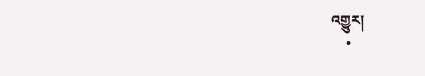འགྱུར།
    •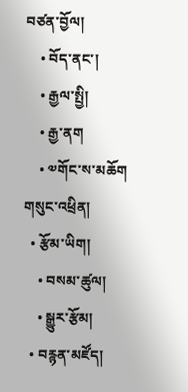བཙན་བྱོལ།
    • བོད་ནང་།
    • རྒྱལ་སྤྱི།
    • རྒྱ་ནག
    • ༧གོང་ས་མཆོག གསུང་འཕྲིན།
  • རྩོམ་ཡིག།
    • བསམ་ཚུལ།
    • སྒྱུར་རྩོམ།
  • བརྙན་མཛོད།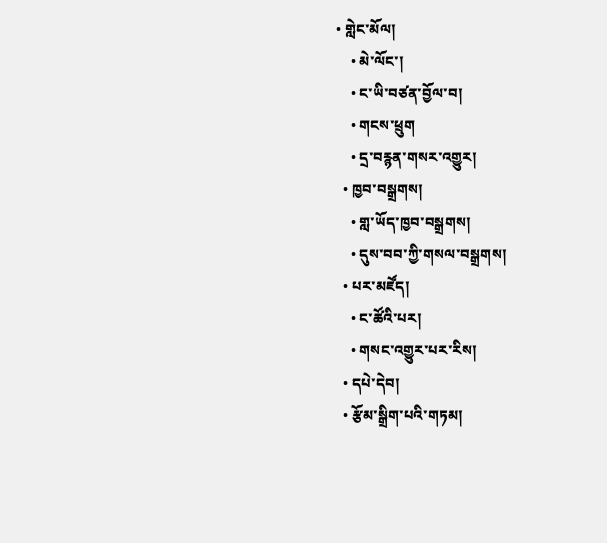• གླེང་མོལ།
    • མེ་ལོང་།
    • ང་ཡི་བཙན་བྱོལ་བ།
    • གངས་ཕྲུག
    • དྲ་བརྙན་གསར་འགྱུར།
  • ཁྱབ་བསྒྲགས།
    • གླ་ཡོད་ཁྱབ་བསྒྲགས།
    • དུས་བབ་ཀྱི་གསལ་བསྒྲགས།
  • པར་མཛོད།
    • ང་ཚོའི་པར།
    • གསང་འགྱུར་པར་རིས།
  • དཔེ་དེབ།
  • རྩོམ་སྒྲིག་པའི་གཏམ།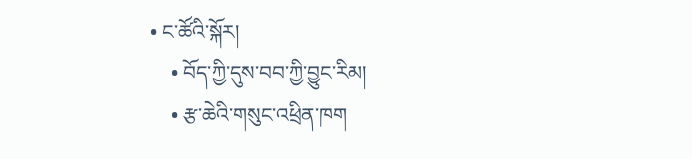• ང་ཚོའི་སྐོར།
    • བོད་ཀྱི་དུས་བབ་ཀྱི་བྱུང་རིམ།
    • རྩ་ཆེའི་གསུང་འཕྲིན་ཁག